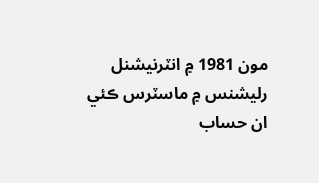مون 1981 ۾ انٽرنيشنل رليشنس ۾ ماسٽرس ڪئي ان حساب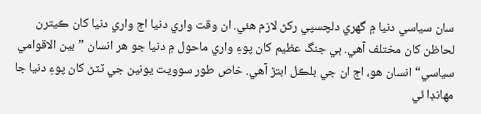سان سياسي دنيا ۾ گهري دلچسپي رکڻ لازم هئي. ان وقت واري دنيا اڄ واري دنيا کان ڪيترن لحاظن کان مختلف آهي. ٻي جنگ عظيم کان پوءِ واري ماحول ۾ دنيا جو هر انسان ”بين الاقوامي سياسي“ انسان هو، اڄ ان جي بلڪل ابتڙ آهي. خاص طور سوويت يونين جي ٽٽڻ کان پوءِ دنيا جا مهانڊا ئي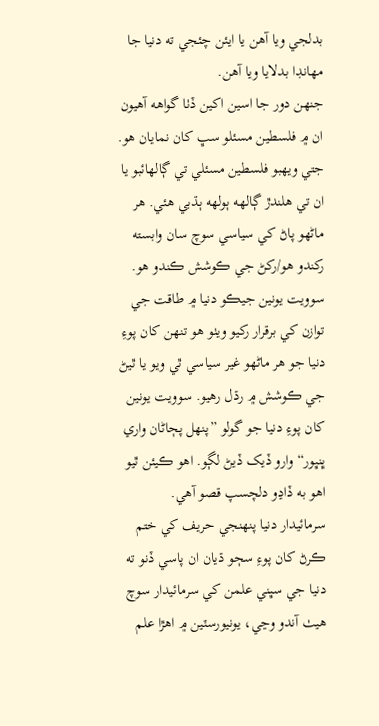بدلجي ويا آهن يا ايئن چئجي ته دنيا جا مهانڊا بدلايا ويا آهن.
جنهن دور جا اسين اکين ڏٺا گواهه آهيون ان ۾ فلسطين مسئلو سڀ کان نمايان هو. جتي ويهبو فلسطين مسئلي تي ڳالهائبو يا ان تي هلندڙ ڳالهه ٻولهه ٻڌبي هئي. هر ماڻهو پاڻ کي سياسي سوچ سان وابسته رکندو هو/رکڻ جي ڪوشش ڪندو هو. سوويت يونين جيڪو دنيا ۾ طاقت جي توازن کي برقرار رکيو ويٺو هو تنهن کان پوءِ دنيا جو هر ماڻهو غير سياسي ٿي ويو يا ٿيڻ جي ڪوشش ۾ رڌل رهيو. سوويت يونين کان پوءِ دنيا جو گولو ”پنهل پڄاڻان واري ڀنڀور“ وارو ڏيک ڏيڻ لڳو. اهو ڪيئن ٿيو اهو به ڏاڍو دلچسپ قصو آهي.
سرمائيدار دنيا پنهنجي حريف کي ختم ڪرڻ کان پوءِ سڄو ڌيان ان پاسي ڏنو ته دنيا جي سڀني علمن کي سرمائيدار سوچ هيٺ آندو وڃي، يونيورسٽين ۾ اهڙا علم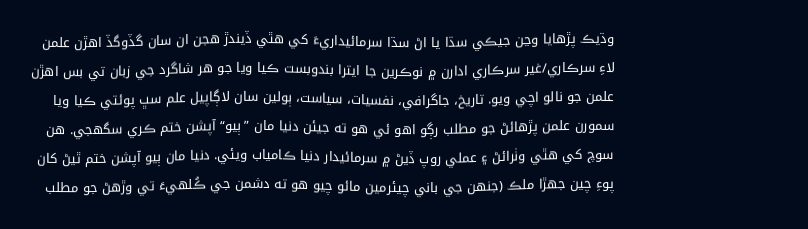وڌيڪ پڙهايا وڃن جيڪي سڌا يا اڻ سڌا سرمائيداريءَ کي هٿي ڏيندڙ هجن ان سان گڏوگڏ اهڙن علمن لاءِ سرڪاري/غير سرڪاري ادارن ۾ نوڪرين جا ايترا بندوبست ڪيا ويا جو هر شاگرد جي زبان تي بس اهڙن علمن جو نالو اچي ويو. تاريخ، جاگرافي، نفسيات، سياست، ٻولين سان لاڳاپيل علم سڀ پوئتي ڪيا ويا سمورن علمن پڙهائڻ جو مطلب رڳو اهو ئي هو ته جيئن دنيا مان ”ٻيو“ آپشن ختم ڪري سگهجي. هن سوچ کي هٿي وٺرائڻ ۽ عملي روپ ڏيڻ ۾ سرمائيدار دنيا ڪامياب ويئي. دنيا مان ٻيو آپشن ختم ٿيڻ کان پوءِ چين جهڙا ملڪ (جنهن جي باني چيئرمين مائو چيو هو ته دشمن جي ڪُلهيءَ تي وڙهڻ جو مطلب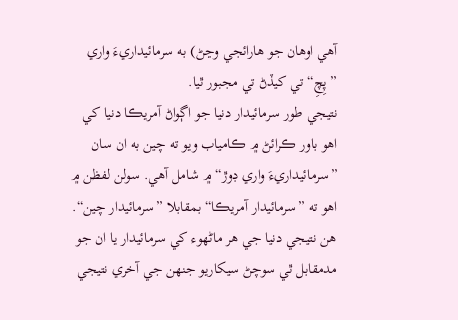آهي اوهان جو هارائجي وڃڻ) به سرمائيداريءَ واري ”پِچِ“ تي کيڏڻ تي مجبور ٿيا.
نتيجي طور سرمائيدار دنيا جو اڳواڻ آمريڪا دنيا کي اهو باور ڪرائڻ ۾ ڪامياب ويو ته چين به ان سان ”سرمائيداريءَ واري ڊوڙ“ ۾ شامل آهي. سولن لفظن ۾ اهو ته ”سرمائيدار آمريڪا“ بمقابلا ”سرمائيدار چين“. هن نتيجي دنيا جي هر ماڻهوء کي سرمائيدار يا ان جو مدمقابل ٿي سوچڻ سيکاريو جنهن جي آخري نتيجي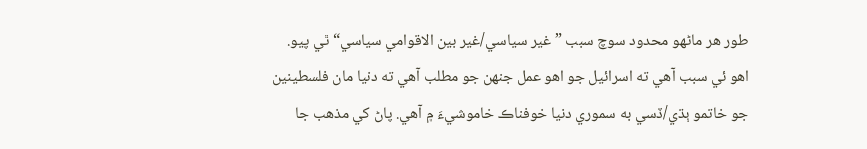طور هر ماڻهو محدود سوچ سبب ”غير سياسي/غير بين الاقوامي سياسي“ ٿي پيو. اهو ئي سبب آهي ته اسرائيل جو اهو عمل جنهن جو مطلب آهي ته دنيا مان فلسطينين جو خاتمو ٻڌي/ڏسي به سموري دنيا خوفناڪ خاموشيءَ ۾ آهي. پاڻ کي مذهب جا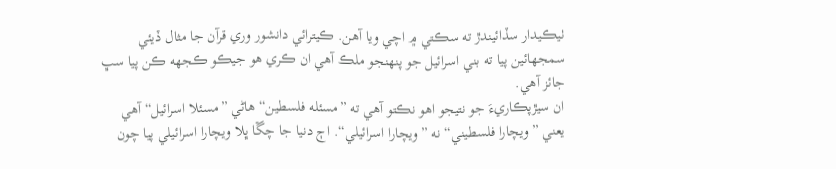ٺيڪيدار سڏائيندڙ ته سڪتي ۾ اچي ويا آهن. ڪيترائي دانشور وري قرآن جا مثال ڏيئي سمجهائين پيا ته بني اسرائيل جو پنهنجو ملڪ آهي ان ڪري هو جيڪو ڪجهه ڪن پيا سڀ جائز آهي.
ان سيڙپڪاريءَ جو نتيجو اهو نڪتو آهي ته ”مسئله فلسطين“ هاڻي ”مسئلا اسرائيل“ آهي يعني ”ويچارا فلسطيني“ نه ”ويچارا اسرائيلي“. اڄ دنيا جا چڱا ڀلا ويچارا اسرائيلي پيا چون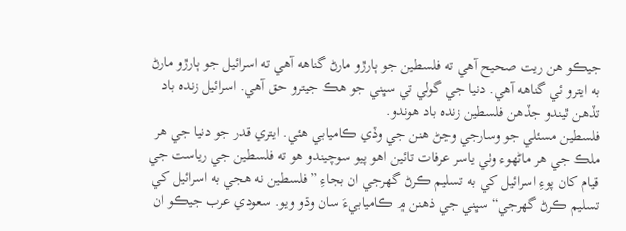جيڪو هن ريت صحيح آهي ته فلسطين جو ٻارڙو مارڻ گناهه آهي ته اسرائيل جو ٻارڙو مارڻ به ايترو ئي گناهه آهي. دنيا جي گولي تي سڀني جو هڪ جيترو حق آهي. اسرائيل زنده باد تڏهن ٿيندو جڏهن فلسطين زنده باد هوندو.
فلسطين مسئلي جو وسارجي وڃڻ هنن جي وڏي ڪاميابي هئي. ايتري قدر جو دنيا جي هر ملڪ جي هر ماڻهوء وٺي ياسر عرفات تائين اهو پيو سوچيندو هو ته فلسطين جي رياست جي قيام کان پوءِ اسرائيل کي به تسليم ڪرڻ گهرجي ان بجاءِ ”فلسطين نه هجي به اسرائيل کي تسليم ڪرڻ گهرجي“ سڀني جي ذهنن ۾ ڪاميابيءَ سان وڌو ويو. سعودي عرب جيڪو ان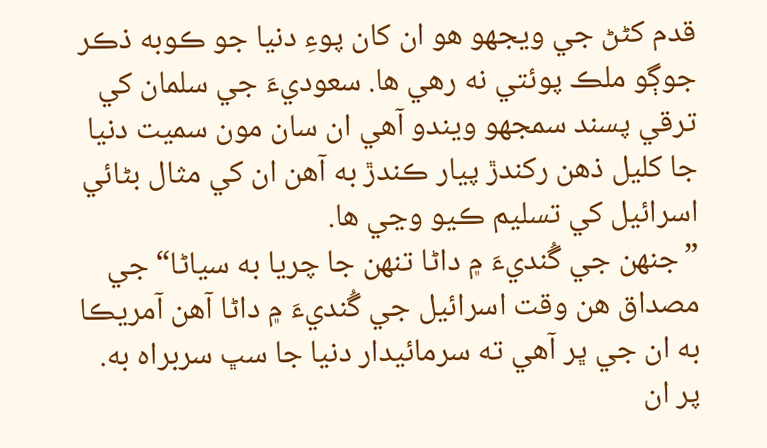قدم کڻڻ جي ويجهو هو ان کان پوءِ دنيا جو ڪوبه ذڪر جوڳو ملڪ پوئتي نه رهي ها. سعوديءَ جي سلمان کي ترقي پسند سمجهو ويندو آهي ان سان مون سميت دنيا جا کليل ذهن رکندڙ پيار ڪندڙ به آهن ان کي مثال بڻائي اسرائيل کي تسليم ڪيو وڃي ها.
”جنهن جي گُنديءَ ۾ داڻا تنهن جا چريا به سياڻا“ جي مصداق هن وقت اسرائيل جي گُنديءَ ۾ داڻا آهن آمريڪا به ان جي ڀر آهي ته سرمائيدار دنيا جا سڀ سربراه به. پر ان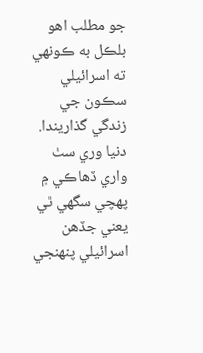جو مطلب اهو بلڪل به ڪونهي ته اسرائيلي سڪون جي زندگي گذاريندا. دنيا وري سٺ واري ڏهاڪي ۾ پهچي سگهي ٿي يعني جڏهن اسرائيلي پنهنجي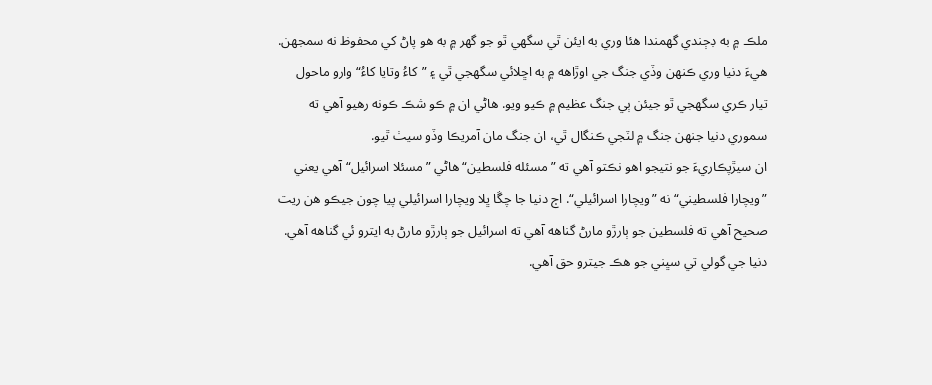ملڪ ۾ به ڊڄندي گهمندا هئا وري به ايئن ٿي سگهي ٿو جو گهر ۾ به هو پاڻ کي محفوظ نه سمجهن. هيءَ دنيا وري ڪنهن وڏي جنگ جي اوڙاهه ۾ به اڇلائي سگهجي ٿي ۽ ”کاءُ وتايا کاءُ“ وارو ماحول تيار ڪري سگهجي ٿو جيئن ٻي جنگ عظيم ۾ ڪيو ويو. هاڻي ان ۾ ڪو شڪ ڪونه رهيو آهي ته سموري دنيا جنهن جنگ ۾ لٽجي ڪنگال ٿي، ان جنگ مان آمريڪا وڏو سيٺ ٿيو.
ان سيڙپڪاريءَ جو نتيجو اهو نڪتو آهي ته ”مسئله فلسطين“ هاڻي ”مسئلا اسرائيل“ آهي يعني ”ويچارا فلسطيني“ نه ”ويچارا اسرائيلي“. اڄ دنيا جا چڱا ڀلا ويچارا اسرائيلي پيا چون جيڪو هن ريت صحيح آهي ته فلسطين جو ٻارڙو مارڻ گناهه آهي ته اسرائيل جو ٻارڙو مارڻ به ايترو ئي گناهه آهي. دنيا جي گولي تي سڀني جو هڪ جيترو حق آهي.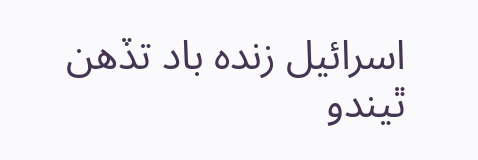اسرائيل زنده باد تڏهن ٿيندو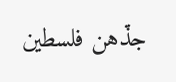جڏهن فلسطين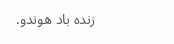زنده باد هوندو.